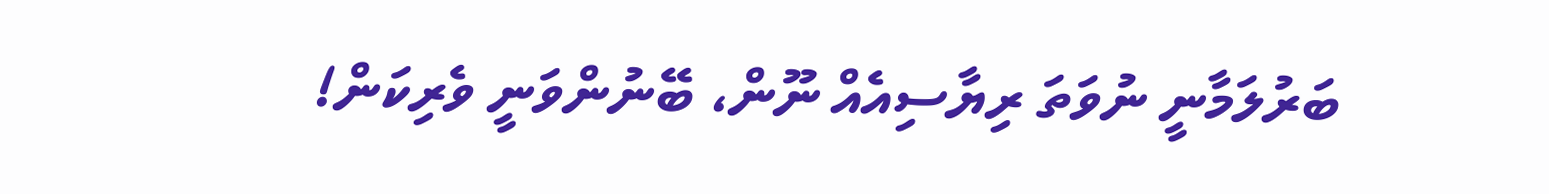ބަރުލަމާނީ ނުވަތަ ރިޔާސިއެއް ނޫން، ބޭނުންވަނީ ވެރިކަން!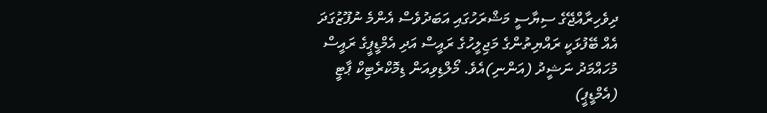ދިވެހިރާއްޖޭގެ ސިޔާސީ މަޝްރަހުގައި އަބަދުވެސް އެންމެ ނުފޫޒުގަދަ އެއް ބޭފުޅަކީ ރައްޔިތުންގެ މަޖިލީހުގެ ރައީސް އަދި އެމްޑީޕީގެ ރައީސް މުހައްމަދު ނަޝީދު (އަންނި)އެވެ. މޯލްޑިވިއަން ޑިމޮކްރެޓިކް ޕާޓީ (އެމްޑީޕީ)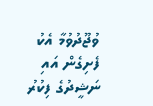ވުޖޫދުވުމާ އެކު ފެށިގެން އައި ނަޝީދުގެ ފިކުރު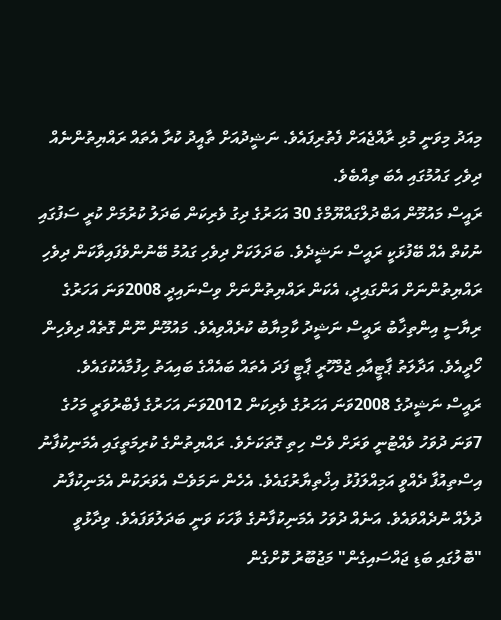މިއަދު މިވަނީ މުޅި ރާއްޖެއަށް ފެތުރިފައެވެ. ނަޝީދުއަށް ތާއީދު ކުރާ އެތައް ރައްޔިތުންނެއް ދިވެހި ގައުމުގައި އެބަ ތިއްބެވެ.
ރައީސް މައުމޫން އަބްދުލްގައްޔޫމްގެ 30 އަހަރުގެ ދިގު ވެރިކަން ބަދަލު ކުރުމަށް ކުރީ ސަފުގައި ނުކުތް އެއް ބޭފުޅަކީ ރައީސް ނަޝީދެވެ. ބަދަލަކަށް ދިވެހި ގައުމު ބޭނުންވެފައިވާކަން ދިވެހި ރައްޔިތުންނަށް އަންގައިދީ، އެކަން ރައްޔިތުންނަށް ވިސްނައިދީ 2008ވަނަ އަހަރުގެ ރިޔާސީ އިންތިޚާބު ރައީސް ނަޝީދު ކާމިޔާބު ކުރެއްވިއެވެ. މައުމޫން ނޫން ގޮތެއް ދިވެހިން ހޯދީއެވެ. އަދާލަތު ޕާޓީއާއި ޖުމްހޫރީ ޕާޓީ ފަދަ އެތައް ބައެއްގެ ބައިއަތު ހިފުމާއެކުގައެވެ.
ރައީސް ނަޝީދުގެ 2008ވަނަ އަހަރުގެ ވެރިކަން 2012ވަނަ އަހަރުގެ ފެބްރުވަރީ މަހުގެ 7ވަނަ ދުވަހު ވެއްޓުނީ ވަރަށް ވެސް ހިތި ގޮތަކަށެވެ. ރައްޔިތުންގެ ކުރިމަތީގައި އެމަނިކުފާނު އިސްތިއުފާ ދެއްވީ އަމިއްލަފުޅު އިޚްތިޔާރުގައެވެ. އެހެން ނަމަވެސް އެވަރަކުން އެމަނިކުފާނު ދުލެއް ނުދެއްވައެވެ. އަނެއް ދުވަހު އެމަނިކުފާނުގެ ވާހަކަ ވަނީ ބަދަލުވަފައެވެ. ވިދާޅުވީ "ބޮލުގައި ބަޑި ޖައްސައިގެން" މަޖުބޫރު ކޮށްގެން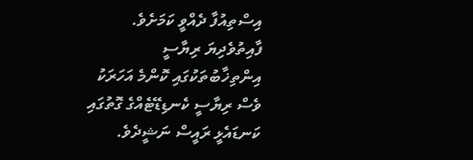އިސްތިއުފާ ދެއްވީ ކަމަށެވެ.
ފާއިތުވެދިޔަ ރިޔާސީ އިންތިޚާބުތަކުގައި ކޮންމެ އަހަރަކު ވެސް ރިޔާސީ ކެނޑިޑޭޓެއްގެ ގޮތުގައި ކަނޑައެޅީ ރައީސް ނަޝީދެވެ.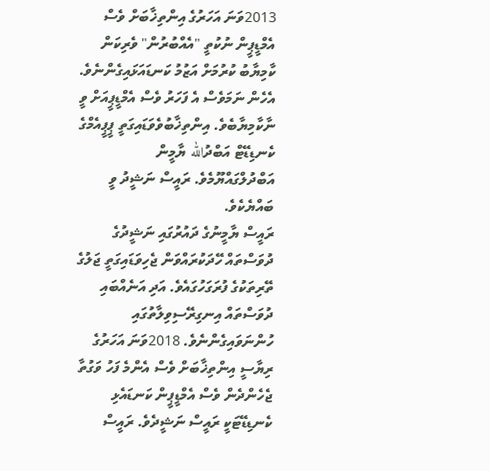2013ވަނަ އަހަރުގެ އިންތިޚާބަށް ވެސް އެމްޑީޕީން ނުކުތީ "އެއްބުރުން" ވެރިކަން ކާމިޔާބު ކުރުމަށް އަޒުމު ކަނޑައަޅައިގެންނެވެ. އެހެން ނަމަވެސް އެ ފަހަރު ވެސް އެމްޑީޕީއަށް ވީ ނާކާމިޔާބެވެ. އިންތިޚާބުވެވަޑައިގަތީ ޕީޕީއެމްގެ ކެނޑިޑޭޓް އަބްދުالله ޔާމީން އަބްދުލްގައްޔޫމެވެ. ރައީސް ނަޝީދު ވީ ބައްޔެކެވެ.
ރައީސް ޔާމީނުގެ ދައުރުގައި ނަޝީދުގެ ދުވަސްތައް ހޭދަކުރައްވަން ޖެހިވަޑައިގަތީ ޖަލުގެ ތޭރިތަކުގެ ފުރަގަހުގައެވެ. އަދި އަނެއްބައި ދުވަސްތައް އިނގިރޭސިވިލާތުގައި ހުންނަވައިގެންނެވެ. 2018ވަނަ އަހަރުގެ ރިޔާސީ އިންތިޚާބަށް ވެސް އެންމެ ފަހު ވަގުތާ ޖެހެންދެން ވެސް އެމްޑީޕީން ކަނޑައެޅި ކެނޑިޑޭޓަކީ ރައީސް ނަޝީދެވެ. ރައީސް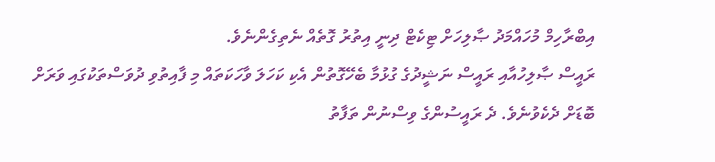އިބްރާހިމް މުހައްމަދު ޞާލިހަށް ޓިކެޓް ދިނީ އިތުރު ގޮތެއް ނެތިގެންނެވެ.
ރައީސް ޞާލިހުއާއި ރައީސް ނަޝީދުގެ ގުޅުމާ ބެހޭގޮތުން އެކި ކަހަލަ ވާހަކަތައް މި ފާއިތުވި ދުވަސްތަކުގައި ވަރަށް ބޮޑަށް ދެކެވުނެވެ. ދެ ރައީސުންގެ ވިސްނުން ތަފާތު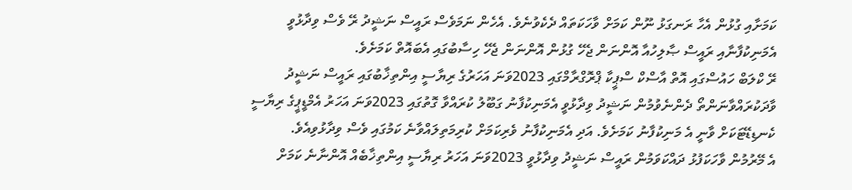ކަމަށާއި ގުޅުން އެހާ ރަނގަޅު ނޫން ކަމަށް ވާހަކަތައް ދެކެވުނެވެ. އެހެން ނަމަވެސް ރައީސް ނަޝީދު ރޭ ވެސް ވިދާޅުވީ އެމަނިކުފާނާއި ރައީސް ޞާލިހުއާ އޮންނަން ޖެހޭ ގުޅުން އޮންނަން ޖެހޭ ހިސާބުގައި އެބައޮތް ކަމަށެވެ.
ރޭ ކްލަބް ހައުސްގައި އޮތް އާސްކް ސްޕީކާ ޕްރޮގްރާމްގައި 2023ވަނަ އަހަރުގެ ރިޔާސީ އިންތިޚާބުގައި ރައީސް ނަޝީދު ވާދަކުރައްވާނަންތޯ ދެންނެވުމުން ނަޝީދު ވިދާޅުވީ އެމަނިކުފާނު ގަބޫލު ކުރައްވާ ގޮތުގައި 2023ވަނަ އަހަރު އެމްޑީޕީގެ ރިޔާސީ ކެނޑިޑޭޓަކަށް ވާނީ އެ މަނިކުފާނު ކަމަށެވެ. އަދި އެމަނިކުފާނު ވެރިކަމަށް ކުރިމަތިލައްވާނެ ކަމުގައި ވެސް ވިދާޅުވިއެވެ.
އެ މޭރުމުން ވާހަކަފުޅު ދައްކަވަމުން ރައީސް ނަޝީދު ވިދާޅުވީ 2023ވަނަ އަހަރު ރިޔާސީ އިންތިޚާބެއް އޮންނާނެ ކަމަށް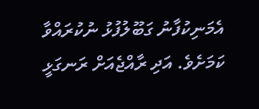އެމަނިކުފާނު ގަބޫލުފުޅު ނުކުރައްވާ ކަމަށެވެ. އަދި ރާއްޖެއަށް ރަނގަޅީ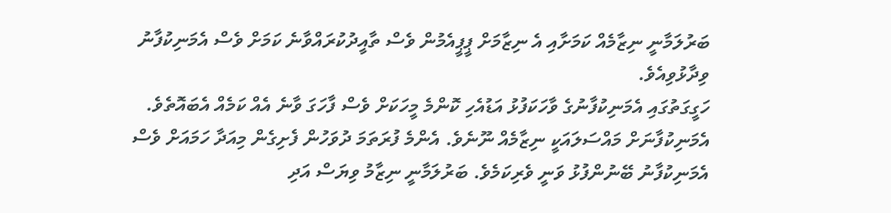ބަރުލަމާނީ ނިޒާމެއް ކަމަށާއި އެ ނިޒާމަށް ޕީޕީއެމުން ވެސް ތާއީދުކުރައްވާނެ ކަމަށް ވެސް އެމަނިކުފާނު ވިދާޅުވިއެވެ.
ހަގީގަތުގައި އެމަނިކުފާނުގެ ވާހަކަފުޅު އަޑުއެހި ކޮންމެ މީހަކަށް ވެސް ފާހަގަ ވާނެ އެއް ކަމެއް އެބައޮތެވެ. އެމަނިކުފާނަށް މައްސަލައަކީ ނިޒާމެއް ނޫނެވެ. އެންމެ ފުރަތަމަ ދުވަހުން ފެށިގެން މިއަދާ ހަމައަށް ވެސް އެމަނިކުފާނު ބޭނުންފުޅު ވަނީ ވެރިކަމެވެ. ބަރުލަމާނީ ނިޒާމު ވިޔަސް އަދި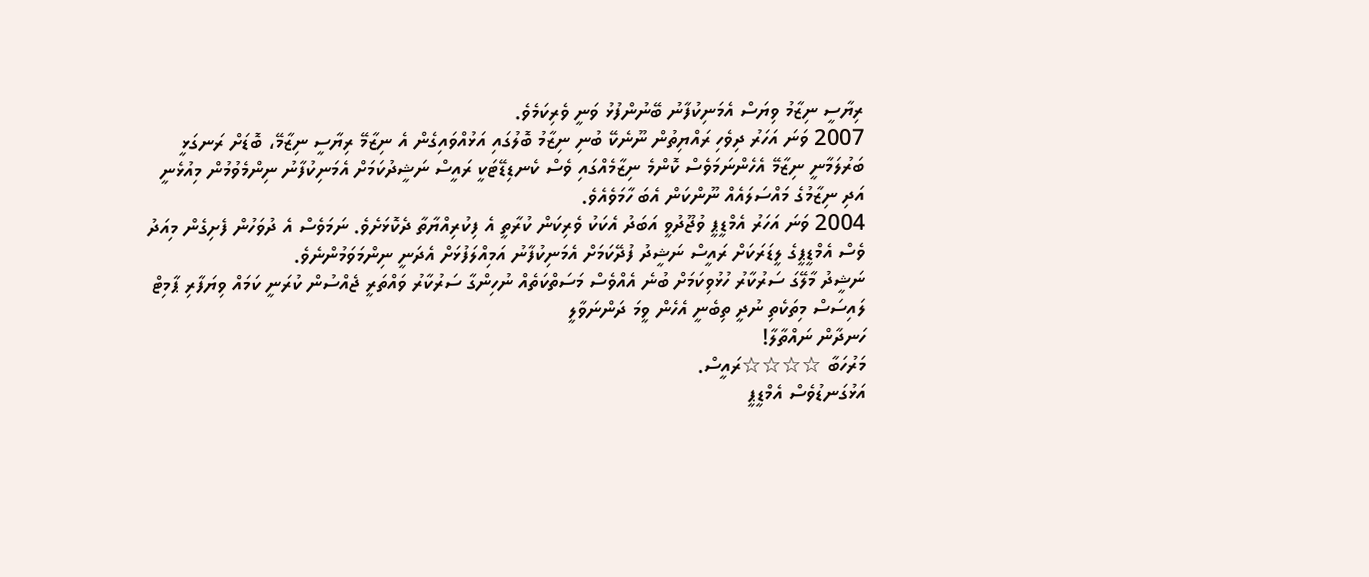ރިޔާސީ ނިޒާމު ވިޔަސް އެމަނިކުފާނު ބޭނުންފުޅު ވަނީ ވެރިކަމެވެ.
2007 ވަނަ އަހަރު ދިވެހި ރައްޔިތުން ނޫނެކޭ ބުނި ނިޒާމު ބޮލުގައި އަޅުއްވައިގެން އެ ނިޒާމޭ ރިޔާސީ ނިޒާމޭ، ބޮޑަށް ރަނގަޅީ ބަރުލަމާނީ ނިޒާމޭ އެހެންނަމަވެސް ކޮންމެ ނިޒާމެއްގައި ވެސް ކެނޑިޑޭޓަކީ ރައީސް ނަޝީދުކަމަށް އެމަނިކުފާނު ނިންމެވުމުން މިއުޅެނީ އަދި ނިޒާމުގެ މައްސަލައެއް ނޫންކަން އެބަ ހާމަވެއެވެ.
2004 ވަނަ އަހަރު އެމްޑީޕީ ވުޖޫދުވީ އަބަދު އެކަކު ވެރިކަން ކުރާތީ އެ ފިކުރިއްޔާތާ ދެކޮޅަށެވެ. ނަމަވެސް އެ ދުވަހުން ފެށިގެން މިއަދު ވެސް އެމްޑީޕީގެ ލީޑަރަކަށް ރައީސް ނަޝީދު ފުދޭކަމަށް އެމަނިކުފާނު އަމިއްލަފުޅަށް އެދަނީ ނިންމަވަމުންނެވެ.
ނަޝީދު މާލޭގަ ސަރުކާރު ހުޅުވިކަމަށް ބުނެ އެއްވެސް މަސަތްކަތެއް ނުހިންގާ ސަރުކާރު ވައްތަރީ ޖެއްސުން ކުރަނީ ކަމައް ވިޔަފާރި ޕާމިޓް ލައިސަސް މިތަކެތި ނުދީ ތިބެނީ އެހެން ވީމަ ދަންނަވާލީ
ހަނދާން ނައްތާލާ!
މަރުހަބާ ☆☆☆☆ރައީސް.
އަޅުގަނޑުވެސް އެމްޑީޕީ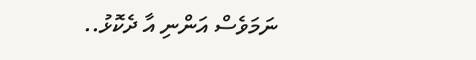ނަމަވެސް އަންނި އާ ދެކޮޅު..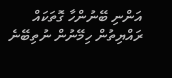އަންނި ބޭނުންހާ ގޮތަކައް ރައްޔިތުން ހިމޭނުން ނުތިބޭނެ